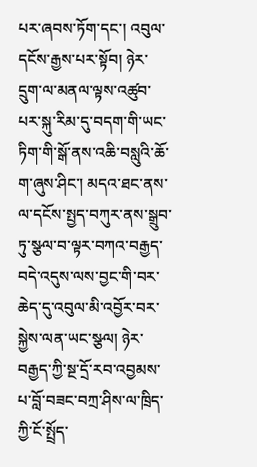པར་ཞབས་ཏོག་དང་། འབུལ་དངོས་རྒྱས་པར་སྟོབ། ཉེར་དྲུག་ལ་མནལ་ལྟས་འཚུབ་པར་སྐུ་རིམ་དུ་བདག་གི་ཡང་ཏིག་གི་སྒོ་ནས་འཆི་བསླུའི་ཆོ་ག་ཞུས་ཤིང་། མདའ་ཐང་ནས་ལ་དངོས་སྤྱད་བཀུར་ནས་སྒྲུབ་ཏུ་སྩལ་བ་ལྟར་བཀའ་བརྒྱད་བདེ་འདུས་ལས་བྱང་གི་བར་ཆེད་དུ་འབུལ་མི་འབྱོར་བར་སྐྱེས་ལན་ཡང་སྩལ། ཉེར་བརྒྱད་ཀྱི་སྔ་དྲོ་རབ་འབྱམས་པ་བློ་བཟང་བཀྲ་ཤིས་ལ་ཁྲིད་ཀྱི་ངོ་སྤྲོད་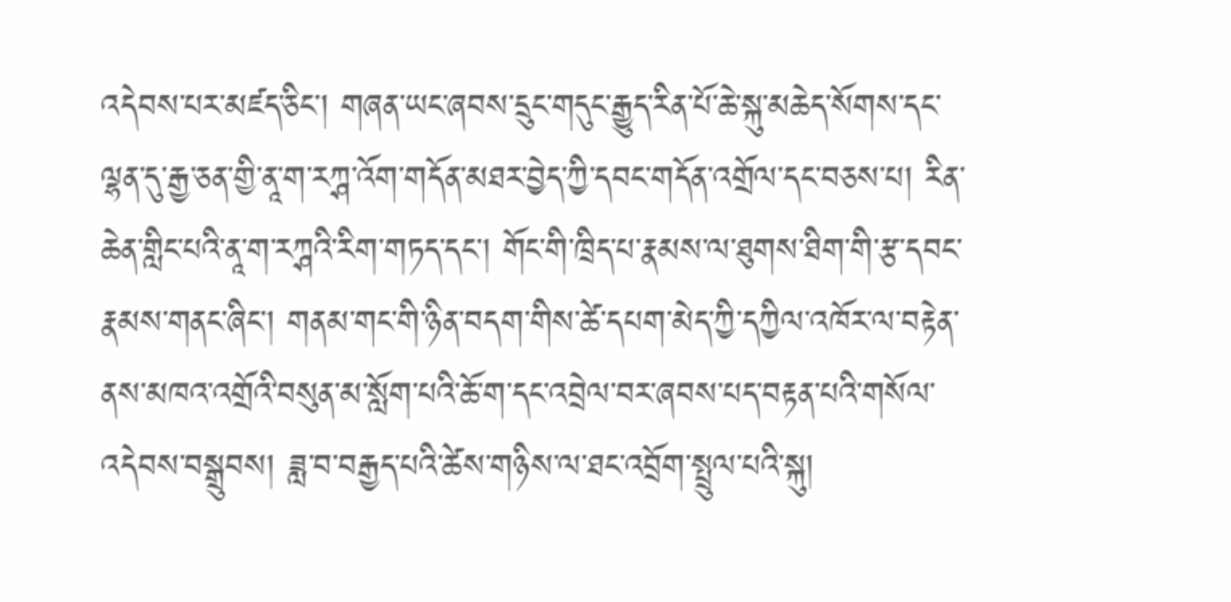འདེབས་པར་མཛད་ཅིང་། གཞན་ཡང་ཞབས་དྲུང་གདུང་རྒྱུད་རིན་པོ་ཆེ་སྐུ་མཆེད་སོགས་དང་ལྷན་དུ་རྒྱ་ཅན་གྱི་ནཱ་ག་རཀྴ་འོག་གདོན་མཐར་བྱེད་ཀྱི་དབང་གདོན་འགྲོལ་དང་བཅས་པ། རིན་ཆེན་གླིང་པའི་ནཱ་ག་རཀྴའི་རིག་གཏད་དང་། གོང་གི་ཁྲིད་པ་རྣམས་ལ་ཐུགས་ཐིག་གི་རྩ་དབང་རྣམས་གནང་ཞིང་། གནམ་གང་གི་ཉིན་བདག་གིས་ཚེ་དཔག་མེད་ཀྱི་དཀྱིལ་འཁོར་ལ་བརྟེན་ནས་མཁའ་འགྲོའི་བསུན་མ་སློག་པའི་ཆོ་ག་དང་འབྲེལ་བར་ཞབས་པད་བརྟན་པའི་གསོལ་འདེབས་བསྒྲུབས། ཟླ་བ་བརྒྱད་པའི་ཚེས་གཉིས་ལ་ཐང་འབྲོག་སྤྲུལ་པའི་སྐུ།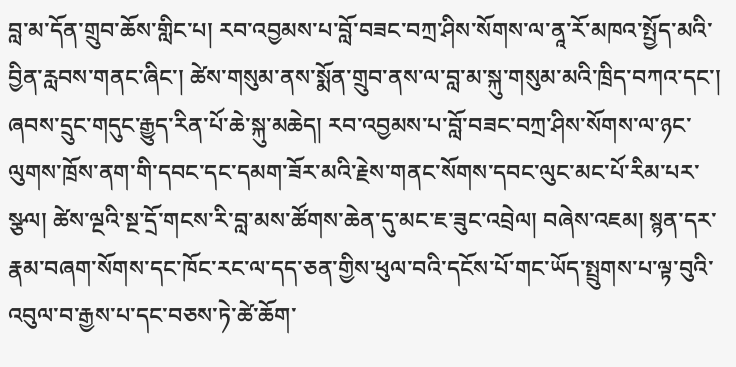བླ་མ་དོན་གྲུབ་ཆོས་གླིང་པ། རབ་འབྱམས་པ་བློ་བཟང་བཀྲ་ཤིས་སོགས་ལ་ནཱ་རོ་མཁའ་སྤྱོད་མའི་བྱིན་རླབས་གནང་ཞིང་། ཚེས་གསུམ་ནས་སྨོན་གྲུབ་ནས་ལ་བླ་མ་སྐུ་གསུམ་མའི་ཁྲིད་བཀའ་དང་། ཞབས་དྲུང་གདུང་རྒྱུད་རིན་པོ་ཆེ་སྐུ་མཆེད། རབ་འབྱམས་པ་བློ་བཟང་བཀྲ་ཤིས་སོགས་ལ་ཉང་ལུགས་ཁྲོས་ནག་གི་དབང་དང་དམག་ཟོར་མའི་རྗེས་གནང་སོགས་དབང་ལུང་མང་པོ་རིམ་པར་སྩལ། ཚེས་ལྔའི་སྔ་དྲོ་གངས་རི་བླ་མས་ཚོགས་ཆེན་དུ་མང་ཇ་ཟུང་འབྲེལ། བཞེས་འཇམ། སྙན་དར་རྣམ་བཞག་སོགས་དང་ཁོང་རང་ལ་དད་ཅན་གྱིས་ཕུལ་བའི་དངོས་པོ་གང་ཡོད་སྤྲུགས་པ་ལྟ་བུའི་འབུལ་བ་རྒྱས་པ་དང་བཅས་ཏེ་ཚེ་ཆོག་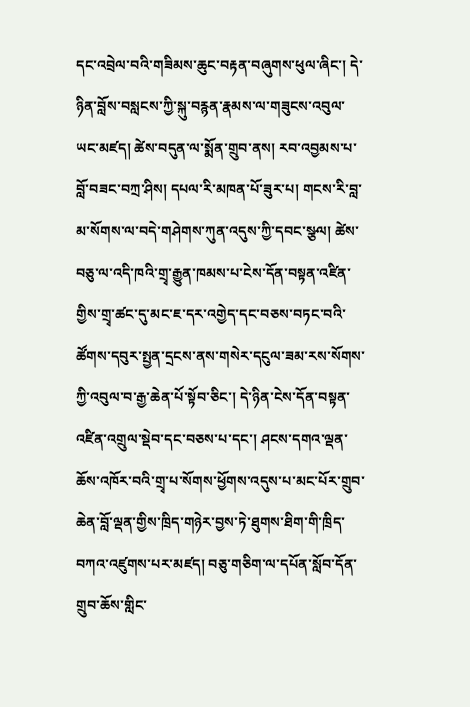དང་འབྲེལ་བའི་གཟིམས་ཆུང་བརྟན་བཞུགས་ཕུལ་ཞིང་། དེ་ཉིན་བློས་བསླངས་ཀྱི་སྐུ་བརྙན་རྣམས་ལ་གཟུངས་འབུལ་ཡང་མཛད། ཚེས་བདུན་ལ་སྨོན་གྲུབ་ནས། རབ་འབྱམས་པ་བློ་བཟང་བཀྲ་ཤིས། དཔལ་རི་མཁན་པོ་ཟུར་པ། གངས་རི་བླ་མ་སོགས་ལ་བདེ་གཤེགས་ཀུན་འདུས་ཀྱི་དབང་སྩལ། ཚེས་བཅུ་ལ་འདི་ཁའི་གྲྭ་རྒྱུན་ཁམས་པ་ངེས་དོན་བསྟན་འཛིན་གྱིས་གྲྭ་ཚང་དུ་མང་ཇ་དར་འགྱེད་དང་བཅས་བཏང་བའི་ཚོགས་དབུར་སྤྱན་དྲངས་ནས་གསེར་དངུལ་ཟམ་རས་སོགས་ཀྱི་འབུལ་བ་རྒྱ་ཆེན་པོ་སྟོབ་ཅིང་། དེ་ཉིན་ངེས་དོན་བསྟན་འཛིན་འགྲུལ་སྡེབ་དང་བཅས་པ་དང་། ཤངས་དགའ་ལྡན་ཆོས་འཁོར་བའི་གྲྭ་པ་སོགས་ཕྱོགས་འདུས་པ་མང་པོར་གྲུབ་ཆེན་བློ་ལྡན་གྱིས་ཁྲིད་གཉེར་བྱས་ཏེ་ཐུགས་ཐིག་གི་ཁྲིད་བཀའ་འཛུགས་པར་མཛད། བཅུ་གཅིག་ལ་དཔོན་སློབ་དོན་གྲུབ་ཆོས་གླིང་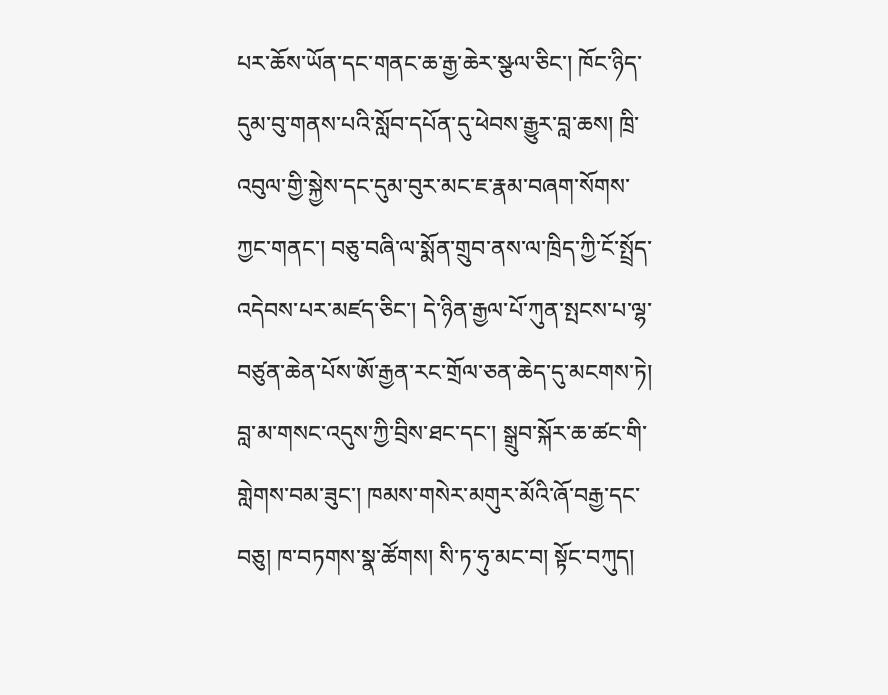པར་ཆོས་ཡོན་དང་གནང་ཆ་རྒྱ་ཆེར་སྩལ་ཅིང་། ཁོང་ཉིད་དུམ་བུ་གནས་པའི་སློབ་དཔོན་དུ་ཕེབས་རྒྱུར་བླ་ཆས། ཁྲི་འབུལ་གྱི་སྐྱེས་དང་དུམ་བུར་མང་ཇ་རྣམ་བཞག་སོགས་ཀྱང་གནང་། བཅུ་བཞི་ལ་སྨོན་གྲུབ་ནས་ལ་ཁྲིད་ཀྱི་ངོ་སྤྲོད་འདེབས་པར་མཛད་ཅིང་། དེ་ཉིན་རྒྱལ་པོ་ཀུན་སྤངས་པ་ལྷ་བཙུན་ཆེན་པོས་ཨོ་རྒྱན་རང་གྲོལ་ཅན་ཆེད་དུ་མངགས་ཏེ། བླ་མ་གསང་འདུས་ཀྱི་བྲིས་ཐང་དང་། སྒྲུབ་སྐོར་ཆ་ཚང་གི་གླེགས་བམ་ཟུང་། ཁམས་གསེར་མགུར་མོའི་ཞོ་བརྒྱ་དང་བཅུ། ཁ་བཏགས་སྣ་ཚོགས། སི་ཏ་ཧུ་མང་བ། སྟོང་བཀུད།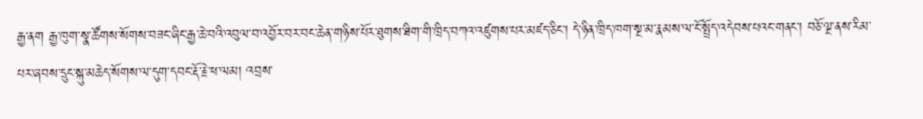རྒྱ་ནག རྒྱ་ཁུག་སྣ་ཚོགས་སོགས་བཟང་ཞིང་རྒྱ་ཆེ་བའི་འབུལ་བ་འབྱོར་བར་བང་ཆེན་གཉིས་པོར་ཐུགས་ཐིག་གི་ཁྲིད་བཀའ་འཛུགས་པར་མཛད་ཅིང་། དེ་ཉིན་ཁྲིད་ཁག་སྔ་མ་རྣམས་ལ་ངོ་སྤྲོད་འདེབས་པའང་གནང་། བཅོ་ལྔ་ནས་རིམ་པར་ཞབས་དྲུང་སྐུ་མཆེད་སོགས་ལ་དུག་དབང་རྡོ་རྗེ་ཕ་ལམ། འབྲས་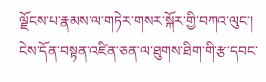ལྗོངས་པ་རྣམས་ལ་གཏེར་གསར་སྐོར་གྱི་བཀའ་ལུང་། ངེས་དོན་བསྟན་འཛིན་ཅན་ལ་ཐུགས་ཐིག་གི་རྩ་དབང་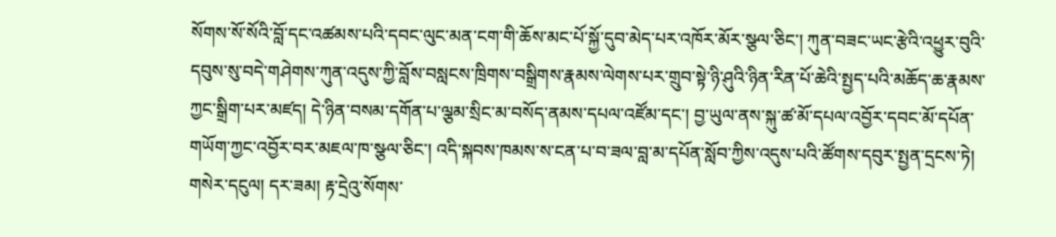སོགས་སོ་སོའི་བློ་དང་འཚམས་པའི་དབང་ལུང་མན་ངག་གི་ཆོས་མང་པོ་སྐྱོ་དུབ་མེད་པར་འཁོར་མོར་སྩལ་ཅིང་། ཀུན་བཟང་ཡང་རྩེའི་འཕྱུར་བུའི་དབུས་སུ་བདེ་གཤེགས་ཀུན་འདུས་ཀྱི་བློས་བསླངས་ཁྲིགས་བསྒྲིགས་རྣམས་ལེགས་པར་གྲུབ་སྟེ་ཉི་ཤུའི་ཉིན་རིན་པོ་ཆེའི་སྤྱད་པའི་མཆོད་ཆ་རྣམས་ཀྱང་སྒྲིག་པར་མཛད། དེ་ཉིན་བསམ་དགོན་པ་ལྕམ་སྲིང་མ་བསོད་ནམས་དཔལ་འཛོམ་དང་། བྱ་ཡུལ་ནས་སྐུ་ཚ་མོ་དཔལ་འབྱོར་དབང་མོ་དཔོན་གཡོག་ཀྱང་འབྱོར་བར་མཇལ་ཁ་སྩལ་ཅིང་། འདི་སྐབས་ཁམས་ས་ངན་པ་བ་ཟལ་བླ་མ་དཔོན་སློབ་ཀྱིས་འདུས་པའི་ཚོགས་དབུར་སྤྱན་དྲངས་ཏེ། གསེར་དངུལ། དར་ཟམ། རྟ་དྲེའུ་སོགས་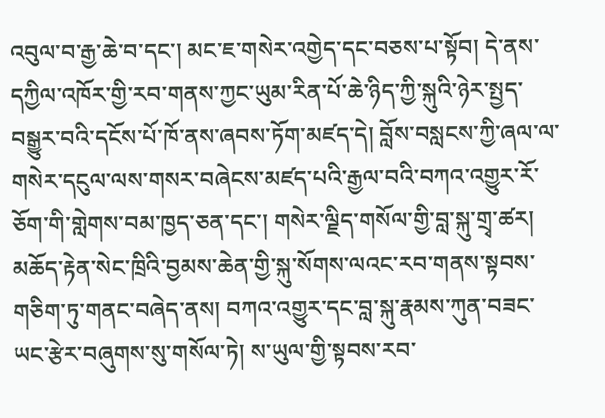འབུལ་བ་རྒྱ་ཆེ་བ་དང་། མང་ཇ་གསེར་འགྱེད་དང་བཅས་པ་སྟོབ། དེ་ནས་དཀྱིལ་འཁོར་གྱི་རབ་གནས་ཀྱང་ཡུམ་རིན་པོ་ཆེ་ཉིད་ཀྱི་སྐུའི་ཉེར་སྤྱད་བསྒྱུར་བའི་དངོས་པོ་ཁོ་ནས་ཞབས་ཏོག་མཛད་དེ། བློས་བསླངས་ཀྱི་ཞལ་ལ་གསེར་དངུལ་ལས་གསར་བཞེངས་མཛད་པའི་རྒྱལ་བའི་བཀའ་འགྱུར་རོ་ཅོག་གི་གླེགས་བམ་ཁྱད་ཅན་དང་། གསེར་ལྗིད་གསོལ་གྱི་བླ་སྐུ་གྲྭ་ཚར། མཆོད་རྟེན་སེང་ཁྲིའི་བྱམས་ཆེན་གྱི་སྐུ་སོགས་ལའང་རབ་གནས་སྟབས་གཅིག་ཏུ་གནང་བཞེད་ནས། བཀའ་འགྱུར་དང་བླ་སྐུ་རྣམས་ཀུན་བཟང་ཡང་རྩེར་བཞུགས་སུ་གསོལ་ཏེ། ས་ཡུལ་གྱི་སྟབས་རབ་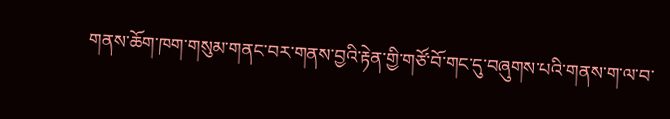གནས་ཆོག་ཁག་གསུམ་གནང་བར་གནས་བྱའི་རྟེན་གྱི་གཙོ་བོ་གང་དུ་བཞུགས་པའི་གནས་ག་ལ་བ་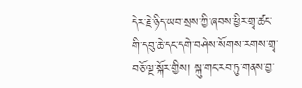དེར་རྗེ་ཉིད་ཡབ་སྲས་ཀྱི་ཞབས་ཕྱིར་གྲྭ་ཚང་གི་དབུ་ཆེ་དང་དགེ་བཤེས་སོགས་རགས་གྲྭ་བཅོ་ལྔ་སྐོར་གྱིས། སྐུ་གང་རབ་ཏུ་གནས་བྱ་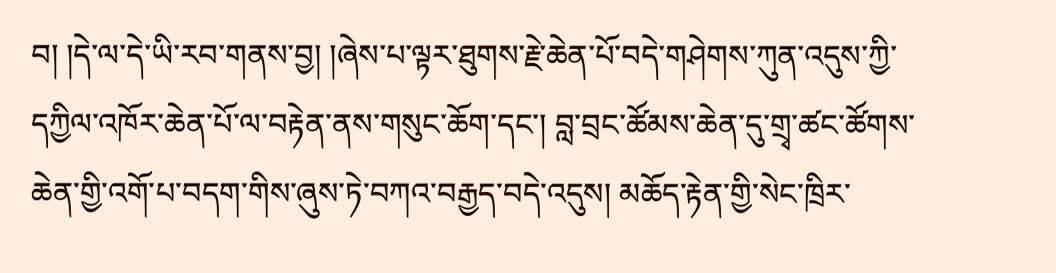བ། །དེ་ལ་དེ་ཡི་རབ་གནས་བྱ། །ཞེས་པ་ལྟར་ཐུགས་རྗེ་ཆེན་པོ་བདེ་གཤེགས་ཀུན་འདུས་ཀྱི་དཀྱིལ་འཁོར་ཆེན་པོ་ལ་བརྟེན་ནས་གསུང་ཆོག་དང་། བླ་བྲང་ཚོམས་ཆེན་དུ་གྲྭ་ཚང་ཚོགས་ཆེན་གྱི་འགོ་པ་བདག་གིས་ཞུས་ཏེ་བཀའ་བརྒྱད་བདེ་འདུས། མཆོད་རྟེན་གྱི་སེང་ཁྲིར་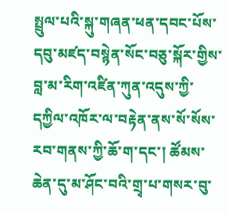སྤྲུལ་པའི་སྐུ་གཞན་ཕན་དབང་པོས་དབུ་མཛད་བསྙེན་སོང་བཅུ་སྐོར་གྱིས་བླ་མ་རིག་འཛིན་ཀུན་འདུས་ཀྱི་དཀྱིལ་འཁོར་ལ་བརྟེན་ནས་སོ་སོས་རབ་གནས་ཀྱི་ཆོ་ག་དང་། ཚོམས་ཆེན་དུ་མ་ཤོང་བའི་གྲྭ་པ་གསར་བུ་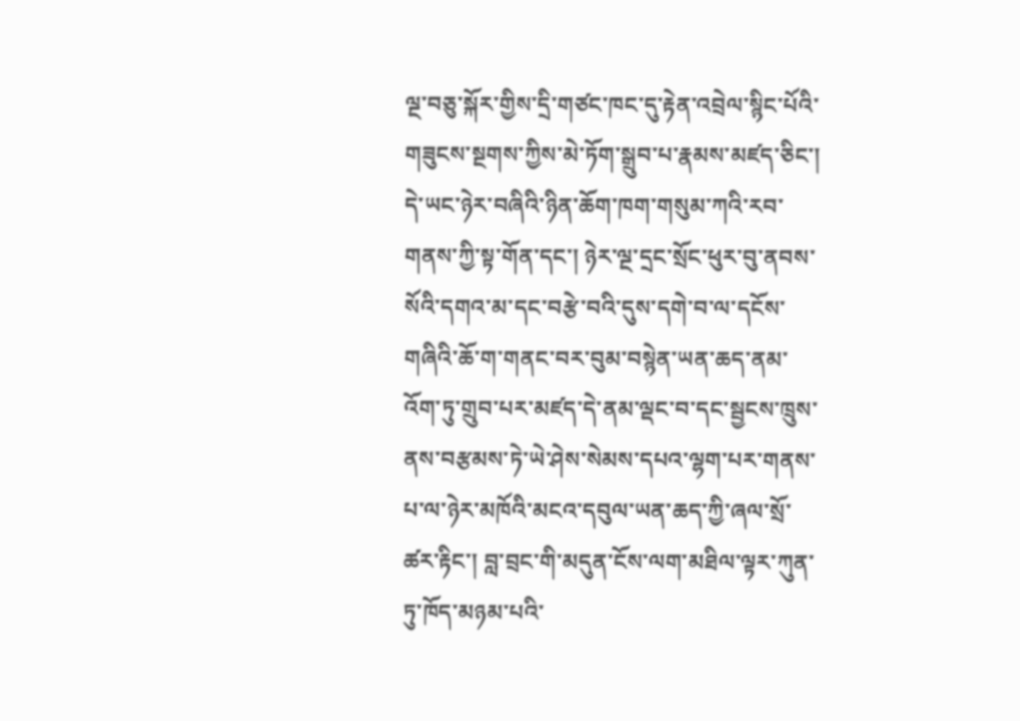ལྔ་བཅུ་སྐོར་གྱིས་དྲི་གཙང་ཁང་དུ་རྟེན་འབྲེལ་སྙིང་པོའི་གཟུངས་སྔགས་ཀྱིས་མེ་ཏོག་སྒྲུབ་པ་རྣམས་མཛད་ཅིང་། དེ་ཡང་ཉེར་བཞིའི་ཉིན་ཆོག་ཁག་གསུམ་ཀའི་རབ་གནས་ཀྱི་སྟ་གོན་དང་། ཉེར་ལྔ་དྲང་སྲོང་ཕུར་བུ་ནབས་སོའི་དགའ་མ་དང་བརྩེ་བའི་དུས་དགེ་བ་ལ་དངོས་གཞིའི་ཆོ་ག་གནང་བར་བུམ་བསྙེན་ཡན་ཆད་ནམ་འོག་ཏུ་གྲུབ་པར་མཛད་དེ་ནམ་ལྡང་བ་དང་སྦྱངས་ཁྲུས་ནས་བརྩམས་ཏེ་ཡེ་ཤེས་སེམས་དཔའ་ལྷག་པར་གནས་པ་ལ་ཉེར་མཁོའི་མངའ་དབུལ་ཡན་ཆད་ཀྱི་ཞལ་སྲོ་ཚར་རྟིང་། བླ་བྲང་གི་མདུན་ངོས་ལག་མཐིལ་ལྟར་ཀུན་ཏུ་ཁོད་མཉམ་པའི་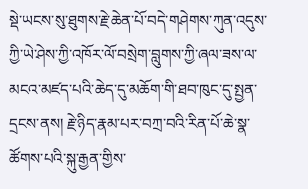སྡེ་ཡངས་སུ་ཐུགས་རྗེ་ཆེན་པོ་བདེ་གཤེགས་ཀུན་འདུས་ཀྱི་ཡེ་ཤེས་ཀྱི་འཁོར་ལོ་བསྲེག་བླུགས་ཀྱི་ཞལ་ཟས་ལ་མངའ་མཛད་པའི་ཆེད་དུ་མཆོག་གི་ཐབ་ཁུང་དུ་སྤྱན་དྲངས་ནས། རྗེ་ཉིད་རྣམ་པར་བཀྲ་བའི་རིན་པོ་ཆེ་སྣ་ཚོགས་པའི་སྐུ་རྒྱན་གྱིས་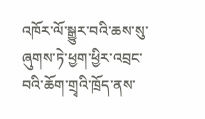འཁོར་ལོ་སྒྱུར་བའི་ཆས་སུ་ཞུགས་ཏེ་ཕྱག་ཕྱིར་འབྲང་བའི་ཆོག་གྲྭའི་ཁྲོད་ནས་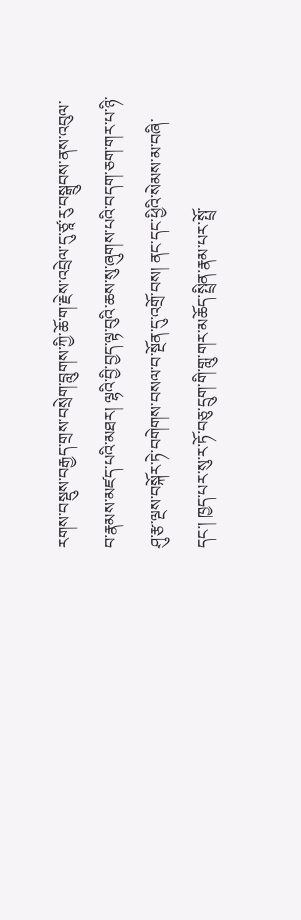རགས་བསྡུས་བརྒྱད་གྲས་བསྲེག་བླུགས་ཀྱི་ཆོ་ག་རྗེས་འབྲེལ་དུ་ཙཱ་རུ་བསྒྲུབས་ནས་འབུལ་བ་རྣམས་མཛད་པའི་མཐར། ལྷའི་བྱི་བྱད་ལྟ་བུའི་ཆས་སུ་ཞུགས་པའི་བདག་ཅག་གར་པ་ཉི་ཤུ་རྩ་ལྔས་བསྐོར་ཏེ་བགེགས་བསལ་བ་སྔོན་དུ་འགྲོ་བས། ནང་དང་ཕྱིའི་སེམས་མ་བཞི་དང་། ཁྱད་པར་སུ་ར་ཏོ་བཅུ་དྲུག་གི་གླུ་གར་མཆོད་སྤྲིན་རྣམ་པར་སྤྲོ་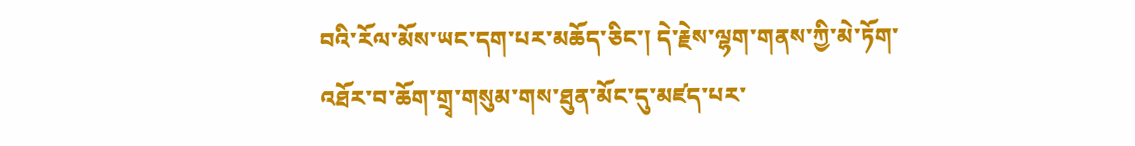བའི་རོལ་མོས་ཡང་དག་པར་མཆོད་ཅིང་། དེ་རྗེས་ལྷག་གནས་ཀྱི་མེ་ཏོག་འཐོར་བ་ཆོག་གྲྭ་གསུམ་གས་ཐུན་མོང་དུ་མཛད་པར་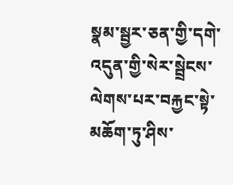སྣམ་སྦྱར་ཅན་གྱི་དགེ་འདུན་གྱི་སེར་སྦྲེངས་ལེགས་པར་བརྐྱང་སྟེ་མཆོག་ཏུ་ཤིས་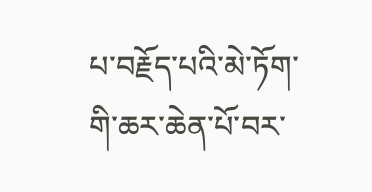པ་བརྗོད་པའི་མེ་ཏོག་གི་ཆར་ཆེན་པོ་བར་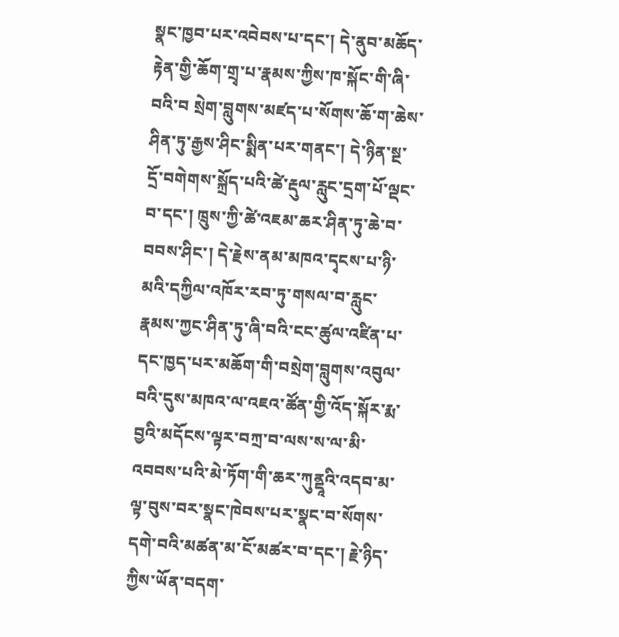སྣང་ཁྱབ་པར་འབེབས་པ་དང་། དེ་ནུབ་མཆོད་རྟེན་གྱི་ཆོག་གྲྭ་པ་རྣམས་ཀྱིས་ཁ་སྐོང་གི་ཞི་བའི་བ སྲེག་བླུགས་མཛད་པ་སོགས་ཆོ་ག་ཆེས་ཤིན་ཏུ་རྒྱས་ཤིང་སྨིན་པར་གནང་། དེ་ཉིན་སྔ་དྲོ་བགེགས་སྐྲོད་པའི་ཚེ་རྡུལ་རླུང་དྲག་པོ་ལྡང་བ་དང་། ཁྲུས་ཀྱི་ཚེ་འཇམ་ཆར་ཤིན་ཏུ་ཆེ་བ་བབས་ཤིང་། དེ་རྗེས་ནམ་མཁའ་དྭངས་པ་ཉི་མའི་དཀྱིལ་འཁོར་རབ་ཏུ་གསལ་བ་རླུང་རྣམས་ཀྱང་ཤིན་ཏུ་ཞི་བའི་ངང་ཚུལ་འཛིན་པ་དང་ཁྱད་པར་མཆོག་གི་བསྲེག་བླུགས་འབུལ་བའི་དུས་མཁའ་ལ་འཇའ་ཚོན་གྱི་འོད་སྐོར་རྨ་བྱའི་མདོངས་ལྟར་བཀྲ་བ་ལས་ས་ལ་མི་འབབས་པའི་མེ་ཏོག་གི་ཆར་ཀུནྡཱའི་འདབ་མ་ལྟ་བུས་བར་སྣང་ཁེབས་པར་སྣང་བ་སོགས་དགེ་བའི་མཚན་མ་ངོ་མཚར་བ་དང་། རྗེ་ཉིད་ཀྱིས་ཡོན་བདག་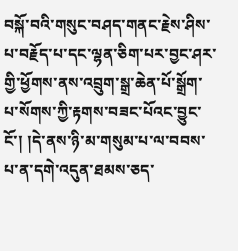བསྐོ་བའི་གསུང་བཤད་གནང་རྗེས་ཤིས་པ་བརྗོད་པ་དང་ལྷན་ཅིག་པར་བྱང་ཤར་གྱི་ཕྱོགས་ནས་འབྲུག་སྒྲ་ཆེན་པོ་སྒྲོག་པ་སོགས་ཀྱི་རྟགས་བཟང་པོའང་བྱུང་ངོ་། །དེ་ནས་ཉི་མ་གསུམ་པ་ལ་བབས་པ་ན་དགེ་འདུན་ཐམས་ཅད་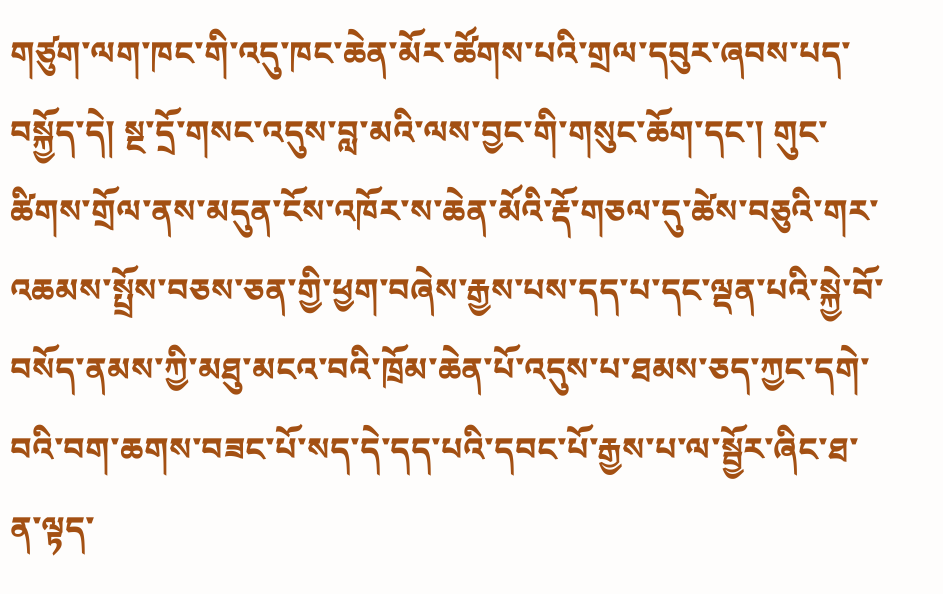གཙུག་ལག་ཁང་གི་འདུ་ཁང་ཆེན་མོར་ཚོགས་པའི་གྲལ་དབུར་ཞབས་པད་བསྐྱོད་དེ། སྔ་དྲོ་གསང་འདུས་བླ་མའི་ལས་བྱང་གི་གསུང་ཆོག་དང་། གུང་ཚིགས་གྲོལ་ནས་མདུན་ངོས་འཁོར་ས་ཆེན་མོའི་རྡོ་གཅལ་དུ་ཚེས་བཅུའི་གར་འཆམས་སྤྲོས་བཅས་ཅན་གྱི་ཕྱག་བཞེས་རྒྱས་པས་དད་པ་དང་ལྡན་པའི་སྐྱེ་བོ་བསོད་ནམས་ཀྱི་མཐུ་མངའ་བའི་ཁྲོམ་ཆེན་པོ་འདུས་པ་ཐམས་ཅད་ཀྱང་དགེ་བའི་བག་ཆགས་བཟང་པོ་སད་དེ་དད་པའི་དབང་པོ་རྒྱས་པ་ལ་སྦྱོར་ཞིང་ཐ་ན་ལྟད་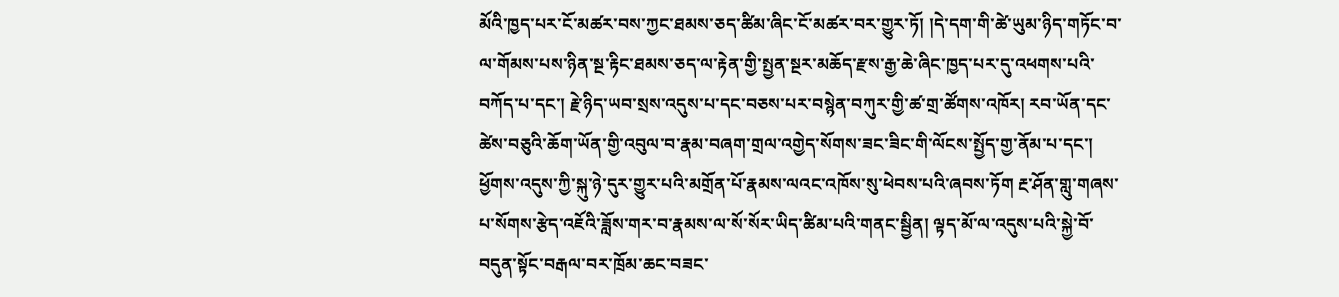མོའི་ཁྱད་པར་ངོ་མཚར་བས་ཀྱང་ཐམས་ཅད་ཚིམ་ཞིང་ངོ་མཚར་བར་གྱུར་ཏོ། །དེ་དག་གི་ཚེ་ཡུམ་ཉིད་གཏོང་བ་ལ་གོམས་པས་ཉིན་སྔ་རྟིང་ཐམས་ཅད་ལ་རྟེན་གྱི་སྤྱན་སྔར་མཆོད་རྫས་རྒྱ་ཆེ་ཞིང་ཁྱད་པར་དུ་འཕགས་པའི་བཀོད་པ་དང་། རྗེ་ཉིད་ཡབ་སྲས་འདུས་པ་དང་བཅས་པར་བསྙེན་བཀུར་གྱི་ཚ་གྲ་ཚོགས་འཁོར། རབ་ཡོན་དང་ཚེས་བཅུའི་ཆོག་ཡོན་གྱི་འབུལ་བ་རྣམ་བཞག་གྲལ་འགྱེད་སོགས་ཟང་ཟིང་གི་ལོངས་སྤྱོད་གྱ་ནོམ་པ་དང་། ཕྱོགས་འདུས་ཀྱི་སྐུ་ཉེ་དུར་གྱུར་པའི་མགྲོན་པོ་རྣམས་ལའང་འཁོས་སུ་ཕེབས་པའི་ཞབས་ཏོག རྔ་ཤོན་གླུ་གཞས་པ་སོགས་རྩེད་འཇོའི་ཟློས་གར་བ་རྣམས་ལ་སོ་སོར་ཡིད་ཚིམ་པའི་གནང་སྦྱིན། ལྟད་མོ་ལ་འདུས་པའི་སྐྱེ་བོ་བདུན་སྟོང་བརྒལ་བར་ཁྲོམ་ཆང་བཟང་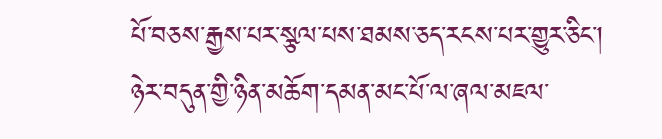པོ་བཅས་རྒྱས་པར་སྩལ་པས་ཐམས་ཅད་རངས་པར་གྱུར་ཅིང་། ཉེར་བདུན་གྱི་ཉིན་མཆོག་དམན་མང་པོ་ལ་ཞལ་མཇལ་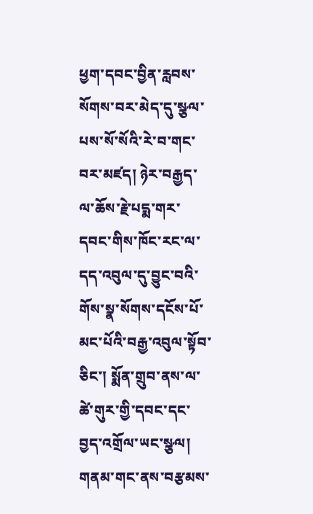ཕྱག་དབང་བྱིན་རླབས་སོགས་བར་མེད་དུ་སྩལ་པས་སོ་སོའི་རེ་བ་གང་བར་མཛད། ཉེར་བརྒྱད་ལ་ཆོས་རྗེ་པདྨ་གར་དབང་གིས་ཁོང་རང་ལ་དད་འབུལ་དུ་བྱུང་བའི་གོས་སྣ་སོགས་དངོས་པོ་མང་པོའི་བརྒྱ་འབུལ་སྟོབ་ཅིང་། སྨོན་གྲུབ་ནས་ལ་ཚེ་གུར་གྱི་དབང་དང་བྱད་འགྲོལ་ཡང་སྩལ། གནམ་གང་ནས་བརྩམས་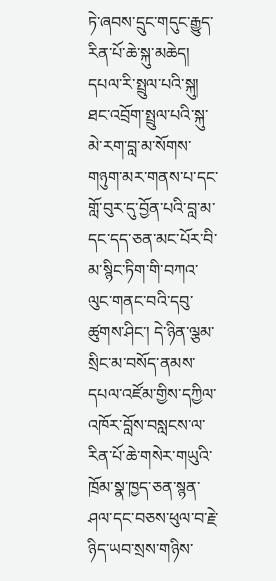ཏེ་ཞབས་དྲུང་གདུང་རྒྱུད་རིན་པོ་ཆེ་སྐུ་མཆེད། དཔལ་རི་སྤྲུལ་པའི་སྐུ། ཐང་འབྲོག་སྤྲུལ་པའི་སྐུ་མེ་རག་བླ་མ་སོགས་གཉུག་མར་གནས་པ་དང་གློ་བུར་དུ་བྱོན་པའི་བླ་མ་དང་དད་ཅན་མང་པོར་བི་མ་སྙིང་ཏིག་གི་བཀའ་ལུང་གནང་བའི་དབུ་ཚུགས་ཤིང་། དེ་ཉིན་ལྕམ་སྲིང་མ་བསོད་ནམས་དཔལ་འཛོམ་གྱིས་དཀྱིལ་འཁོར་བློས་བསླངས་ལ་རིན་པོ་ཆེ་གསེར་གཡུའི་ཁྲོམ་སྣ་ཁྱད་ཅན་སྙན་ཤལ་དང་བཅས་ཕུལ་བ་རྗེ་ཉིད་ཡབ་སྲས་གཉིས་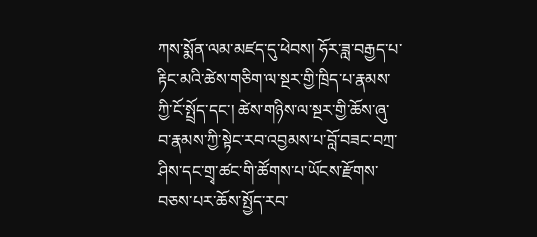ཀས་སྨོན་ལམ་མཛད་དུ་ཕེབས། ཧོར་ཟླ་བརྒྱད་པ་རྟིང་མའི་ཚེས་གཅིག་ལ་སྔར་གྱི་ཁྲིད་པ་རྣམས་ཀྱི་ངོ་སྤྲོད་དང་། ཚེས་གཉིས་ལ་སྔར་གྱི་ཆོས་ཞུ་བ་རྣམས་ཀྱི་སྟེང་རབ་འབྱམས་པ་བློ་བཟང་བཀྲ་ཤིས་དང་གྲྭ་ཚང་གི་ཚོགས་པ་ཡོངས་རྫོགས་བཅས་པར་ཆོས་སྤྱོད་རབ་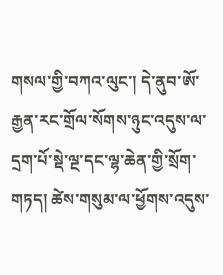གསལ་གྱི་བཀའ་ལུང་། དེ་ནུབ་ཨོ་རྒྱན་རང་གྲོལ་སོགས་ཉུང་འདུས་ལ་དྲག་པོ་སྡེ་ལྔ་དང་ལྷ་ཆེན་གྱི་སྲོག་གཏད། ཚེས་གསུམ་ལ་ཕྱོགས་འདུས་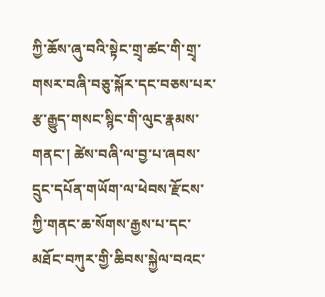ཀྱི་ཆོས་ཞུ་བའི་སྟེང་གྲྭ་ཚང་གི་གྲྭ་གསར་བཞི་བཅུ་སྐོར་དང་བཅས་པར་རྩ་རྒྱུད་གསང་སྙིང་གི་ལུང་རྣམས་གནང་། ཚེས་བཞི་ལ་བྱ་པ་ཞབས་དྲུང་དཔོན་གཡོག་ལ་ཕེབས་རྫོངས་ཀྱི་གནང་ཆ་སོགས་རྒྱས་པ་དང་མཐོང་བཀུར་གྱི་ཆིབས་སྐྱེལ་བའང་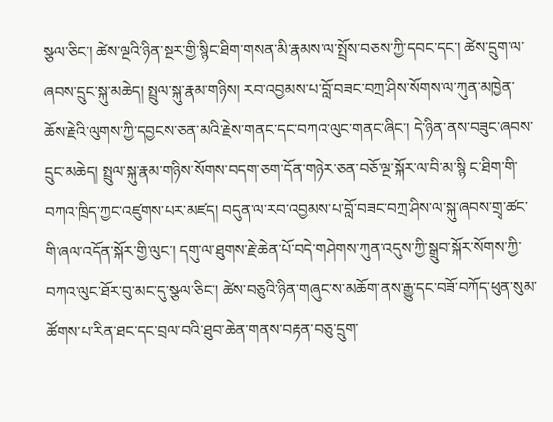སྩལ་ཅིང་། ཚེས་ལྔའི་ཉིན་སྔར་གྱི་སྙིང་ཐིག་གསན་མི་རྣམས་ལ་སྤྲོས་བཅས་ཀྱི་དབང་དང་། ཚེས་དྲུག་ལ་ཞབས་དྲུང་སྐུ་མཆེད། སྤྲུལ་སྐུ་རྣམ་གཉིས། རབ་འབྱམས་པ་བློ་བཟང་བཀྲ་ཤིས་སོགས་ལ་ཀུན་མཁྱེན་ཆོས་རྗེའི་ལུགས་ཀྱི་དབྱངས་ཅན་མའི་རྗེས་གནང་དང་བཀའ་ལུང་གནང་ཞིང་། དེ་ཉིན་ནས་བཟུང་ཞབས་དྲུང་མཆེད། སྤྲུལ་སྐུ་རྣམ་གཉིས་སོགས་བདག་ཅག་དོན་གཉེར་ཅན་བཅོ་ལྔ་སྐོར་ལ་བི་མ་སྙི ང་ཐིག་གི་བཀའ་ཁྲིད་ཀྱང་འཛུགས་པར་མཛད། བདུན་ལ་རབ་འབྱམས་པ་བློ་བཟང་བཀྲ་ཤིས་ལ་སྐུ་ཞབས་གྲྭ་ཚང་གི་ཞལ་འདོན་སྐོར་གྱི་ལུང་། དགུ་ལ་ཐུགས་རྗེ་ཆེན་པོ་བདེ་གཤེགས་ཀུན་འདུས་ཀྱི་སྒྲུབ་སྐོར་སོགས་ཀྱི་བཀའ་ལུང་ཐོར་བུ་མང་དུ་སྩལ་ཅིང་། ཚེས་བཅུའི་ཉིན་གཞུང་ས་མཆོག་ནས་རྒྱུ་དང་བཟོ་བཀོད་ཕུན་སུམ་ཚོགས་པ་རིན་ཐང་དང་བྲལ་བའི་ཐུབ་ཆེན་གནས་བརྟན་བཅུ་དྲུག་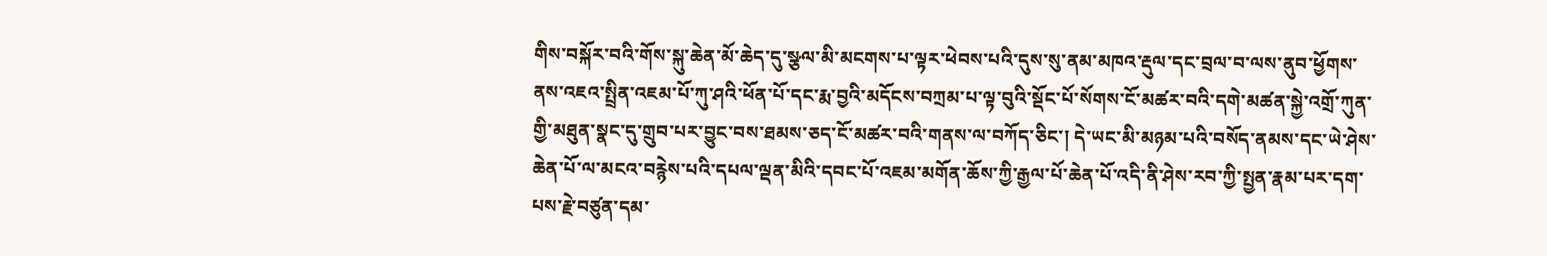གིས་བསྐོར་བའི་གོས་སྐུ་ཆེན་མོ་ཆེད་དུ་སྩལ་མི་མངགས་པ་ལྟར་ཕེབས་པའི་དུས་སུ་ནམ་མཁའ་རྡུལ་དང་བྲལ་བ་ལས་ནུབ་ཕྱོགས་ནས་འཇའ་སྤྲིན་འཇམ་པོ་ཀུ་ཤའི་ཕོན་པོ་དང་རྨ་བྱའི་མདོངས་བཀྲམ་པ་ལྟ་བུའི་སྡོང་པོ་སོགས་ངོ་མཚར་བའི་དགེ་མཚན་སྐྱེ་འགྲོ་ཀུན་གྱི་མཐུན་སྣང་དུ་གྲུབ་པར་བྱུང་བས་ཐམས་ཅད་ངོ་མཚར་བའི་གནས་ལ་བཀོད་ཅིང་། དེ་ཡང་མི་མཉམ་པའི་བསོད་ནམས་དང་ཡེ་ཤེས་ཆེན་པོ་ལ་མངའ་བརྙེས་པའི་དཔལ་ལྡན་མིའི་དབང་པོ་འཇམ་མགོན་ཆོས་ཀྱི་རྒྱལ་པོ་ཆེན་པོ་འདི་ནི་ཤེས་རབ་ཀྱི་སྤྱན་རྣམ་པར་དག་པས་རྗེ་བཙུན་དམ་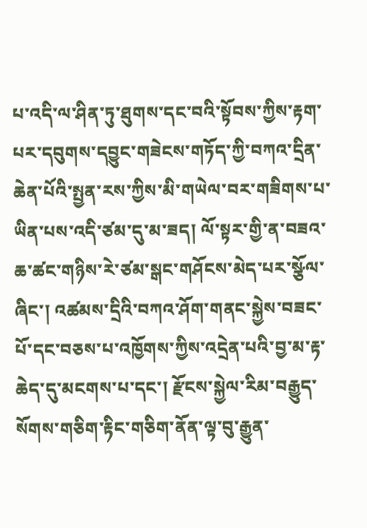པ་འདི་ལ་ཤིན་ཏུ་ཐུགས་དང་བའི་སྟོབས་ཀྱིས་རྟག་པར་དབུགས་དབྱུང་གཟེངས་གཏོད་ཀྱི་བཀའ་དྲིན་ཆེན་པོའི་སྤྱན་རས་ཀྱིས་མི་གཡེལ་བར་གཟིགས་པ་ཡིན་པས་འདི་ཙམ་དུ་མ་ཟད། ལོ་སྟར་གྱི་ན་བཟའ་ཆ་ཚང་གཉིས་རེ་ཙམ་སྒང་གཤོངས་མེད་པར་སྩོལ་ཞིང་། འཚམས་དྲིའི་བཀའ་ཤོག་གནང་སྐྱེས་བཟང་པོ་དང་བཅས་པ་འཁྱོགས་ཀྱིས་འདྲེན་པའི་བྱ་མ་རྟ་ཆེད་དུ་མངགས་པ་དང་། རྫོངས་སྐྱེལ་རིམ་བརྒྱུད་སོགས་གཅིག་རྟིང་གཅིག་ནོན་ལྟ་བུ་རྒྱུན་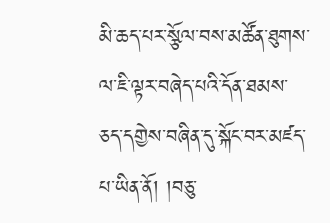མི་ཆད་པར་སྩོལ་བས་མཚོན་ཐུགས་ལ་ཇི་ལྟར་བཞེད་པའི་དོན་ཐམས་ཅད་དགྱེས་བཞིན་དུ་སྐོང་བར་མཛད་པ་ཡིན་ནོ། །བཅུ་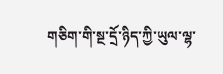གཅིག་གི་སྔ་དྲོ་ཉིད་ཀྱི་ཡུལ་ལྷ་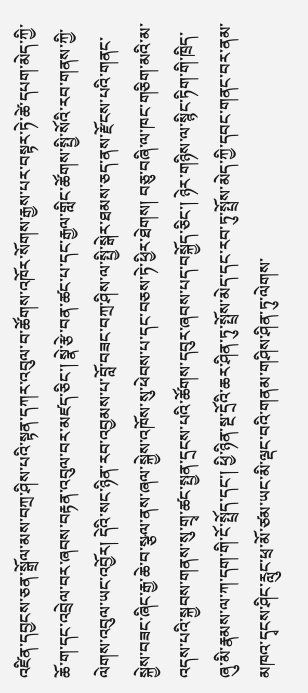འཛིན་དབྱངས་ཅན་སྒྲོལ་མས་བཀྲ་ཤིས་པའི་སྟན་དཀར་འབུལ་བ་ཚོགས་འཁོར་སོགས་རྒྱས་པར་བསྟར་ཏེ་ཚེ་དཔག་མེད་ཀྱི་ཆོ་ག་དང་འབྲེལ་བར་ཞབས་བརྟན་འབུལ་བར་མཛད་ཅིང་། སྣེ་རྩེ་བན་ཚང་པ་དང་རྒྱལ་གླིང་ཚོགས་སྤྱི་སོའི་རབ་གནས་ཀྱི་ལེགས་འབུལ་ཡང་འབྱོར། དེའི་སང་ཉིན་རབ་འབྱམས་པ་བློ་བཟང་བཀྲ་ཤིས་ལ་སྤྱི་སྒེར་ཐམས་ཅད་ནས་རྫོངས་པའི་གནང་སྐྱེས་བཟང་ཞིང་རྒྱ་ཆེ་བ་སྩལ་ནས་ཞལ་སྐྱེས་འཁོས་སུ་ཕེབས་པ་དང་བཅས་ཏེ་ཕྱིར་ཐེགས། བཅུ་བཞི་ལ་ཁང་གཅིག་མའི་མ་འདས་པའི་སྐྱབས་གནས་སུ་གྲྭ་ཚང་སྤྱན་དྲངས་པའི་ཚོགས་དབུར་ཞབས་པད་བསྐྱོད་ཅིང་། ཉེར་གཉིས་ལ་སྙིང་ཏིག་གི་ཁྲིད་ཞུ་མི་རྣམས་ལ་ཀ་དག་གི་ངོ་སྤྲོད་དང་། ཕྱི་ཉིན་སྔ་དྲོའི་ཆར་ཤིན་ཏུ་སྤྲོས་མེད་དང་རབ་ཏུ་སྤྲོས་མེད་ཀྱི་དབང་གནང་བར་ནམ་མཁའ་དྭངས་ཤིང་རླུང་ཕྲ་མོ་ཙམ་ཡང་མི་ལྡང་བའི་གནམ་གཤིས་ཤིན་ཏུ་ལེགས་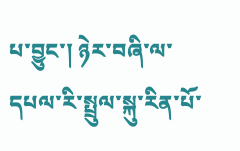པ་བྱུང་། ཉེར་བཞི་ལ་དཔལ་རི་སྤྲུལ་སྐུ་རིན་པོ་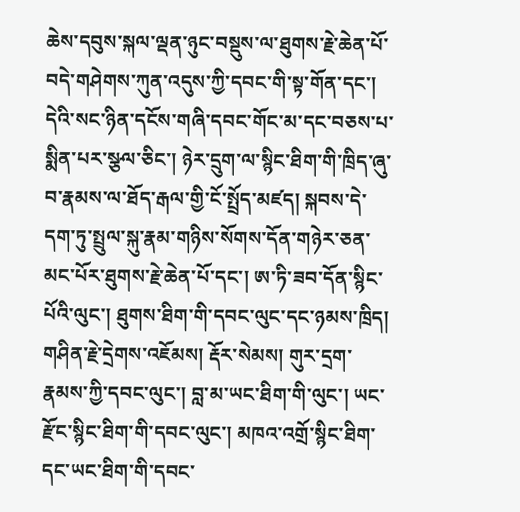ཆེས་དབུས་སྐལ་ལྡན་ཉུང་བསྡུས་ལ་ཐུགས་རྗེ་ཆེན་པོ་བདེ་གཤེགས་ཀུན་འདུས་ཀྱི་དབང་གི་སྟ་གོན་དང་། དེའི་སང་ཉིན་དངོས་གཞི་དབང་གོང་མ་དང་བཅས་པ་སྨིན་པར་སྩལ་ཅིང་། ཉེར་དྲུག་ལ་སྙིང་ཐིག་གི་ཁྲིད་ཞུ་བ་རྣམས་ལ་ཐོད་རྒལ་གྱི་ངོ་སྤྲོད་མཛད། སྐབས་དེ་དག་ཏུ་སྤྲུལ་སྐུ་རྣམ་གཉིས་སོགས་དོན་གཉེར་ཅན་མང་པོར་ཐུགས་རྗེ་ཆེན་པོ་དང་། ཨ་ཏི་ཟབ་དོན་སྙིང་པོའི་ལུང་། ཐུགས་ཐིག་གི་དབང་ལུང་དང་ཉམས་ཁྲིད། གཤིན་རྗེ་དྲེགས་འཇོམས། རྡོར་སེམས། གུར་དྲག་རྣམས་ཀྱི་དབང་ལུང་། བླ་མ་ཡང་ཐིག་གི་ལུང་། ཡང་རྫོང་སྙིང་ཐིག་གི་དབང་ལུང་། མཁའ་འགྲོ་སྙིང་ཐིག་དང་ཡང་ཐིག་གི་དབང་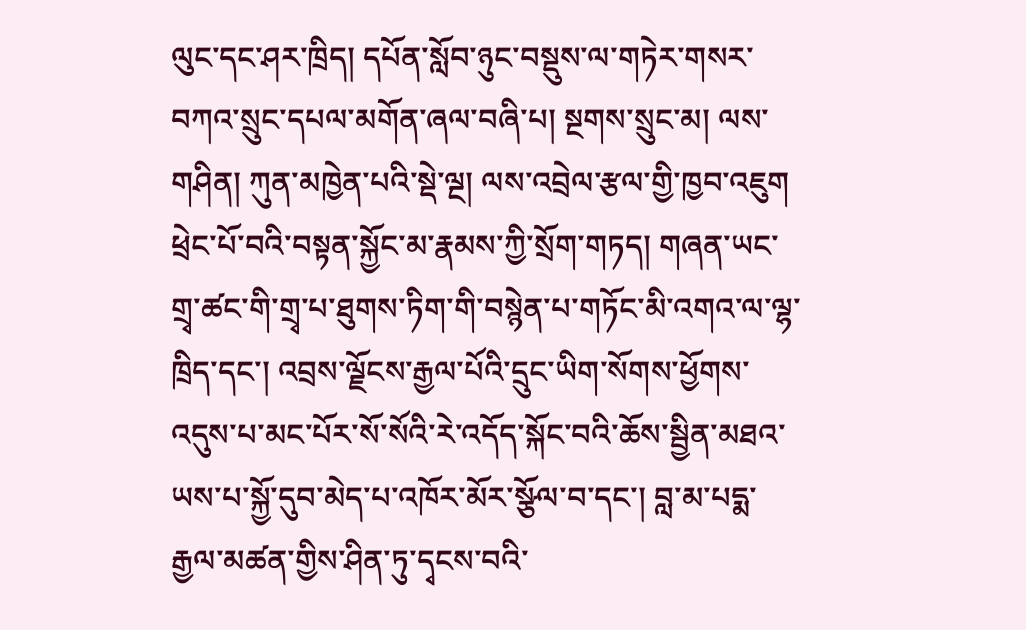ལུང་དང་ཤར་ཁྲིད། དཔོན་སློབ་ཉུང་བསྡུས་ལ་གཏེར་གསར་བཀའ་སྲུང་དཔལ་མགོན་ཞལ་བཞི་པ། སྔགས་སྲུང་མ། ལས་གཤིན། ཀུན་མཁྱེན་པའི་སྡེ་ལྔ། ལས་འབྲེལ་རྩལ་གྱི་ཁྱབ་འཇུག ཕྲེང་པོ་བའི་བསྟན་སྐྱོང་མ་རྣམས་ཀྱི་སྲོག་གཏད། གཞན་ཡང་གྲྭ་ཚང་གི་གྲྭ་པ་ཐུགས་ཏིག་གི་བསྙེན་པ་གཏོང་མི་འགའ་ལ་ལྷ་ཁྲིད་དང་། འབྲས་ལྗོངས་རྒྱལ་པོའི་དྲུང་ཡིག་སོགས་ཕྱོགས་འདུས་པ་མང་པོར་སོ་སོའི་རེ་འདོད་སྐོང་བའི་ཆོས་སྦྱིན་མཐའ་ཡས་པ་སྐྱོ་དུབ་མེད་པ་འཁོར་མོར་སྩོལ་བ་དང་། བླ་མ་པདྨ་རྒྱལ་མཚན་གྱིས་ཤིན་ཏུ་དྭངས་བའི་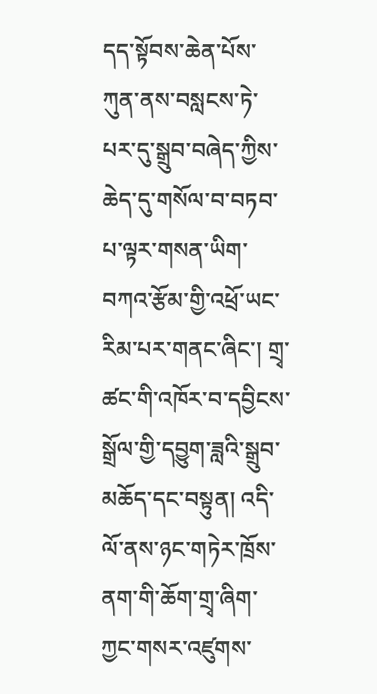དད་སྟོབས་ཆེན་པོས་ཀུན་ནས་བསླངས་ཏེ་པར་དུ་སྒྲུབ་བཞེད་ཀྱིས་ཆེད་དུ་གསོལ་བ་བཏབ་པ་ལྟར་གསན་ཡིག་བཀའ་རྩོམ་གྱི་འཕྲོ་ཡང་རིམ་པར་གནང་ཞིང་། གྲྭ་ཚང་གི་འཁོར་བ་དབྱིངས་སྒྲོལ་གྱི་དབྱུག་ཟླའི་སྒྲུབ་མཆོད་དང་བསྟུན། འདི་ལོ་ནས་ཉང་གཏེར་ཁྲོས་ནག་གི་ཆོག་གྲྭ་ཞིག་ཀྱང་གསར་འཛུགས་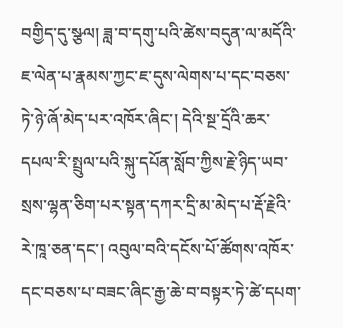བགྱིད་དུ་སྩལ། ཟླ་བ་དགུ་པའི་ཚེས་བདུན་ལ་མདོའི་ཇ་ལེན་པ་རྣམས་ཀྱང་ཇ་དུས་ལེགས་པ་དང་བཅས་ཏེ་ཉེ་ཞོ་མེད་པར་འཁོར་ཞིང་། དེའི་སྔ་དྲོའི་ཆར་དཔལ་རི་སྤྲུལ་པའི་སྐུ་དཔོན་སློབ་ཀྱིས་རྗེ་ཉིད་ཡབ་སྲས་ལྷན་ཅིག་པར་སྟན་དཀར་དྲི་མ་མེད་པ་རྡོ་རྗེའི་རེ་ཁཱ་ཅན་དང་། འབུལ་བའི་དངོས་པོ་ཚོགས་འཁོར་དང་བཅས་པ་བཟང་ཞིང་རྒྱ་ཆེ་བ་བསྟར་ཏེ་ཚེ་དཔག་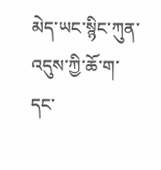མེད་ཡང་སྙིང་ཀུན་འདུས་ཀྱི་ཆོ་ག་དང་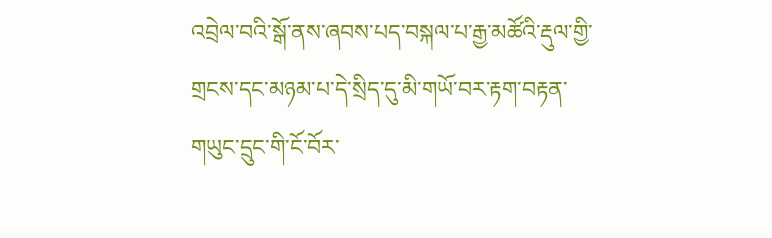འབྲེལ་བའི་སྒོ་ནས་ཞབས་པད་བསྐལ་པ་རྒྱ་མཚོའི་རྡུལ་གྱི་གྲངས་དང་མཉམ་པ་དེ་སྲིད་དུ་མི་གཡོ་བར་རྟག་བརྟན་གཡུང་དྲུང་གི་ངོ་བོར་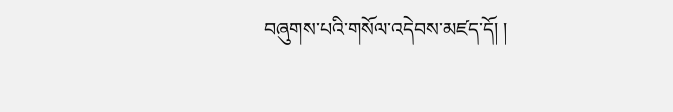བཞུགས་པའི་གསོལ་འདེབས་མཛད་དོ། །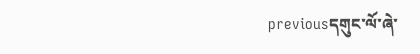previousདགུང་ལོ་ཞེ་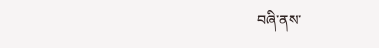བཞི་ནས་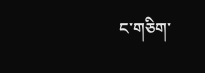ང་གཅིག་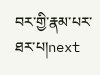བར་གྱི་རྣམ་པར་ཐར་པ།next